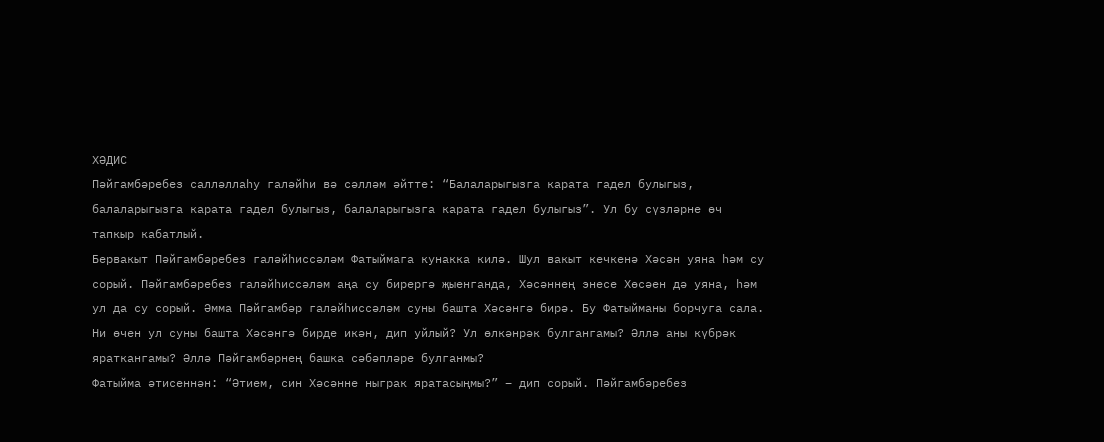ХӘДИС
Пәйгамбәребез салләллаһу галәйһи вә сәлләм әйтте: “Балаларыгызга карата гадел булыгыз, балаларыгызга карата гадел булыгыз, балаларыгызга карата гадел булыгыз”. Ул бу сүзләрне өч тапкыр кабатлый.
Бервакыт Пәйгамбәребез галәйһиссәләм Фатыймага кунакка килә. Шул вакыт кечкенә Хәсән уяна һәм су сорый. Пәйгамбәребез галәйһиссәләм аңа су бирергә җыенганда, Хәсәннең энесе Хөсәен дә уяна, һәм ул да су сорый. Әмма Пәйгамбәр галәйһиссәләм суны башта Хәсәнгә бирә. Бу Фатыйманы борчуга сала. Ни өчен ул суны башта Хәсәнгә бирде икән, дип уйлый? Ул өлкәнрәк булгангамы? Әллә аны күбрәк яраткангамы? Әллә Пәйгамбәрнең башка сәбәпләре булганмы?
Фатыйма әтисеннән: “Әтием, син Хәсәнне ныграк яратасыңмы?” – дип сорый. Пәйгамбәребез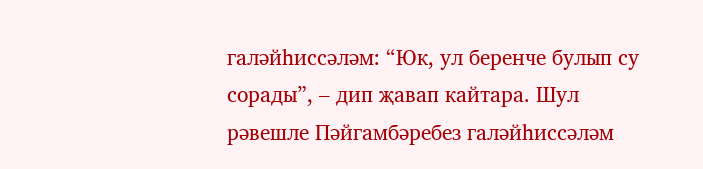галәйһиссәләм: “Юк, ул беренче булып су сорады”, – дип җавап кайтара. Шул рәвешле Пәйгамбәребез галәйһиссәләм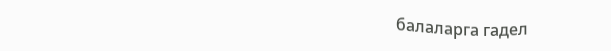балаларга гадел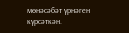мөнәсәбәт үрнәген күрсәткән.